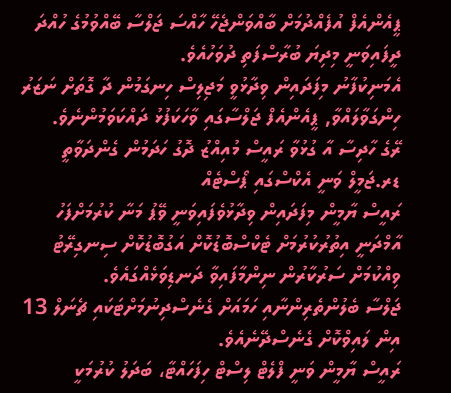ޕީއެންއެފް އުފެއްދުމަށް ބާއްވަންޖެހޭ ހާއްސަ ޖަލްސާ ބޭއްވުމުގެ ހުއްދަ ދީފައިވަނީ މިދިޔަ ބުރާސްފަތި ދުވަހުއެވެ.
އެމަނިކުފާނު މިފަދައިން ވިދާޅުވީ މަޖިލިސް ހިނގަމުން ދާ ގޮތަށް ނަޒަރު ހިންގަވާލައްވާ, ޕީއެންއެފް ޖަލްސާގައި ވާހަކަފުޅު ދައްކަވަމުންނެވެ.
ރޭގެ ހާދިސާ އާ ގުޅުވާ ރައީސް މުއިއްޒު ދޮގު ހަދަމުން ގެންދަވާތީ ޑރ.ޖަމީލް ވަނީ އެކްސްގައި ޕޯސްޓެއް
ރައީސް ޔާމީން މިފަދައިން ވިދާޅުވެފައިވަނީ ވޭޕު މަނާ ކުރުމަށްފަހު އާމްދަނީ އިތުރުކުރުމަށް ޓެކްސްބޮޑުކޮށް އަގުބޮޑުކޮށް ސިނގިރޭޓު ވިއްކުމަށް ސަރުކާރުން ނިންމާފައިވާ ދަނޑިވަޅެއްގައެވެ.
ޖަލްސާ ބެލުންތެރިންނާއި ހަމައަށް ގެނެސްދިނުމަށްޓަކައި ޗެނަލް 13 އިން ލައިވްކޮށް ގެނެސްދޭނެއެވެ.
ރައީސް ޔާމީން ވަނީ ފްލެޓް ލިސްޓް ހިފަހައްޓާ، ބަދަލު ކުރުމަކީ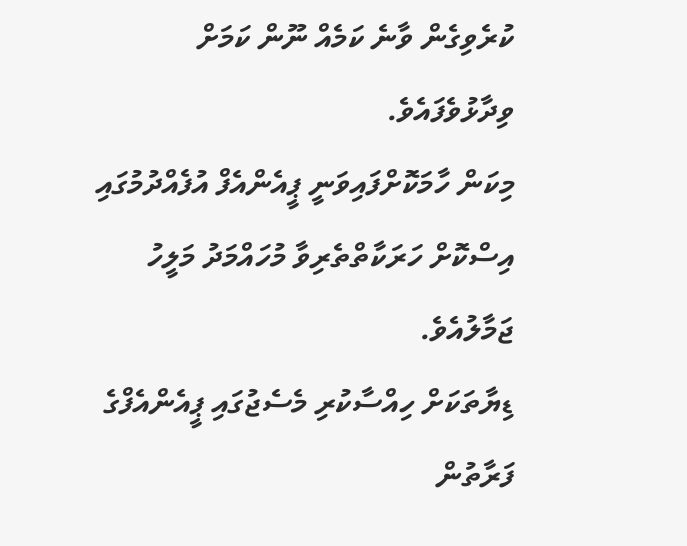ކުރެވިގެން ވާނެ ކަމެއް ނޫން ކަމަށް ވިދާޅުވެފައެވެ.
މިކަން ހާމަކޮށްފައިވަނީ ޕީއެންއެފް އުފެއްދުމުގައި އިސްކޮށް ހަރަކާތްތެރިވާ މުހައްމަދު މަލީހު ޖަމާލުއެވެ.
ޑިޔާތަކަށް ހިއްސާކުރި މެސެޖުގައި ޕީއެންއެފްގެ ފަރާތުން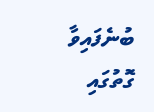ބުނެފައިވާ ގޮތުގައި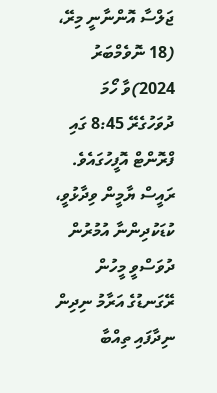ޖަލްސާ އޮންނާނީ މިރޭ، (18 ނޮވެމްބަރު 2024)ވާ ހޯމަ ދުވަހުގެރޭ 8:45 ގައި ފްރޮންޓް އޮފީހުގައެވެ.
ރައީސް ޔާމީން ވިދާޅުވީ، ކުޑަކުދިންނާ އުމުރުން ދުވަސްވީ މީހުން ރޭގަނޑުގެ އަރާމު ނިދިން ނިދާފައި ތިއްބާ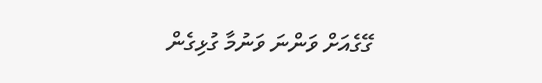ގޭގެއަށް ވަންނަ ވަނުމާ ގުޅިގެން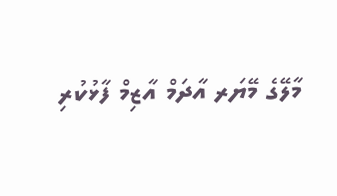މާލޭގެ މޭޔަރ އާދަމް އާޒިމް ފާޅުކުރި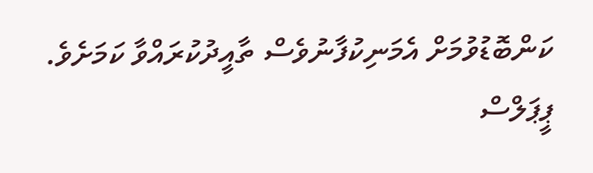ކަންބޮޑުވުމަށް އެމަނިކުފާނުވެސް ތާއީދުކުރައްވާ ކަމަށެވެ.
ޕީޕަލްސް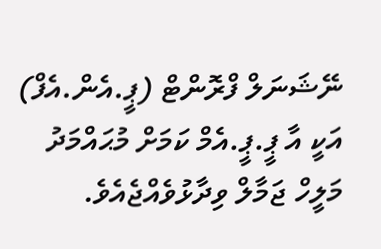ނޭޝަނަލް ފްރޮންޓް (ޕީ.އެން.އެފް) އަކީ އާ ޕީ.ޕީ.އެމް ކަމަށް މުޙައްމަދު މަލީހް ޖަމާލް ވިދާޅުވެއްޖެއެވެ.